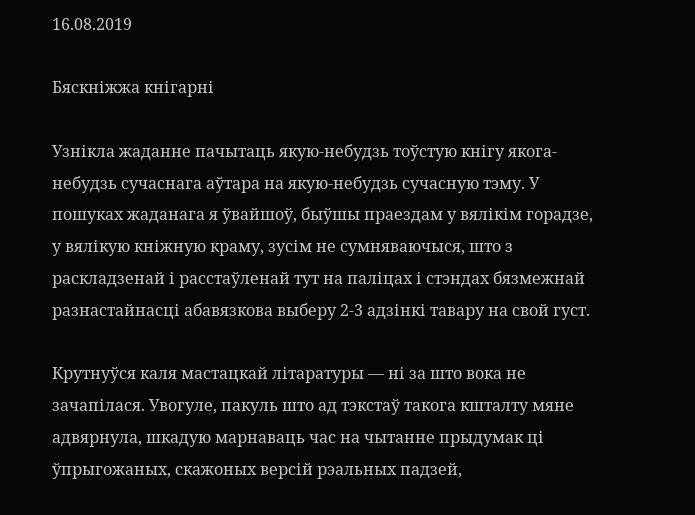16.08.2019

Бяскніжжа кнігарні

Узнікла жаданне пачытаць якую-небудзь тоўстую кнігу якога-небудзь сучаснага аўтара на якую-небудзь сучасную тэму. У пошуках жаданага я ўвайшоў, быўшы праездам у вялікім горадзе, у вялікую кніжную краму, зусім не сумняваючыся, што з раскладзенай і расстаўленай тут на паліцах і стэндах бязмежнай разнастайнасці абавязкова выберу 2-3 адзінкі тавару на свой густ.

Крутнуўся каля мастацкай літаратуры — ні за што вока не зачапілася. Увогуле, пакуль што ад тэкстаў такога кшталту мяне адвярнула, шкадую марнаваць час на чытанне прыдумак ці ўпрыгожаных, скажоных версій рэальных падзей,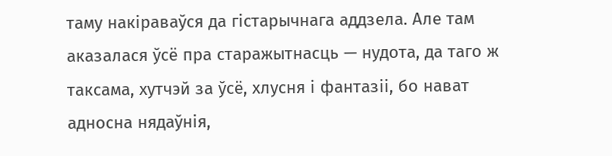таму накіраваўся да гістарычнага аддзела. Але там аказалася ўсё пра старажытнасць — нудота, да таго ж таксама, хутчэй за ўсё, хлусня і фантазіі, бо нават адносна нядаўнія,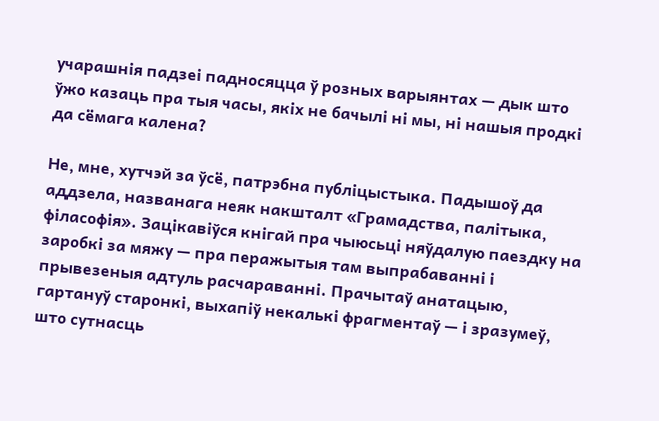учарашнія падзеі падносяцца ў розных варыянтах — дык што ўжо казаць пра тыя часы, якіх не бачылі ні мы, ні нашыя продкі да сёмага калена?

Не, мне, хутчэй за ўсё, патрэбна публіцыстыка. Падышоў да аддзела, названага неяк накшталт «Грамадства, палітыка, філасофія». Зацікавіўся кнігай пра чыюсьці няўдалую паездку на заробкі за мяжу — пра перажытыя там выпрабаванні і прывезеныя адтуль расчараванні. Прачытаў анатацыю, гартануў старонкі, выхапіў некалькі фрагментаў — і зразумеў, што сутнасць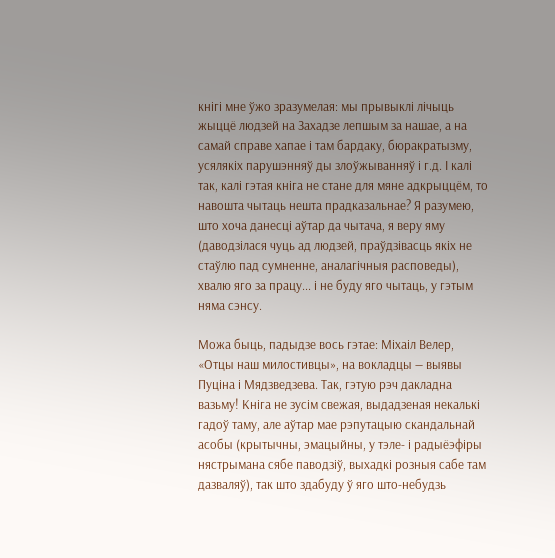кнігі мне ўжо зразумелая: мы прывыклі лічыць жыццё людзей на Захадзе лепшым за нашае, а на самай справе хапае і там бардаку, бюракратызму, усялякіх парушэнняў ды злоўжыванняў і г.д. І калі так, калі гэтая кніга не стане для мяне адкрыццём, то навошта чытаць нешта прадказальнае? Я разумею, што хоча данесці аўтар да чытача, я веру яму (даводзілася чуць ад людзей, праўдзівасць якіх не стаўлю пад сумненне, аналагічныя расповеды), хвалю яго за працу... і не буду яго чытаць, у гэтым няма сэнсу.

Можа быць, падыдзе вось гэтае: Міхаіл Велер, «Отцы наш милостивцы», на вокладцы — выявы Пуціна і Мядзведзева. Так, гэтую рэч дакладна вазьму! Кніга не зусім свежая, выдадзеная некалькі гадоў таму, але аўтар мае рэпутацыю скандальнай асобы (крытычны, эмацыйны, у тэле- і радыёэфіры нястрымана сябе паводзіў, выхадкі розныя сабе там дазваляў), так што здабуду ў яго што-небудзь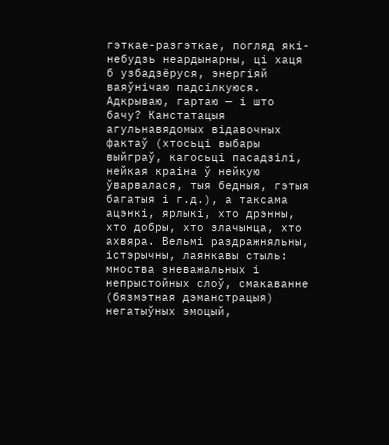гэткае-разгэткае, погляд які-небудзь неардынарны, ці хаця б узбадзёруся, энергіяй ваяўнічаю падсілкуюся. Адкрываю, гартаю — і што бачу? Канстатацыя агульнавядомых відавочных фактаў (хтосьці выбары выйграў, кагосьці пасадзілі, нейкая краіна ў нейкую ўварвалася, тыя бедныя, гэтыя багатыя і г.д.), а таксама ацэнкі, ярлыкі, хто дрэнны, хто добры, хто злачынца, хто ахвяра. Вельмі раздражняльны, істэрычны, лаянкавы стыль: мноства зневажальных і непрыстойных слоў, смакаванне (бязмэтная дэманстрацыя) негатыўных эмоцый,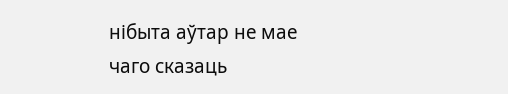нібыта аўтар не мае чаго сказаць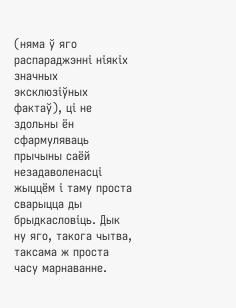(няма ў яго распараджэнні ніякіх значных эксклюзіўных фактаў), ці не здольны ён сфармуляваць прычыны саёй незадаволенасці жыццём і таму проста сварыцца ды брыдкасловіць. Дык ну яго, такога чытва, таксама ж проста часу марнаванне.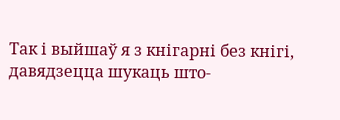Так і выйшаў я з кнігарні без кнігі, давядзецца шукаць што-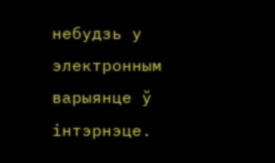небудзь у электронным варыянце ў інтэрнэце.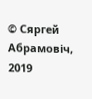© Сяргей Абрамовіч, 2019